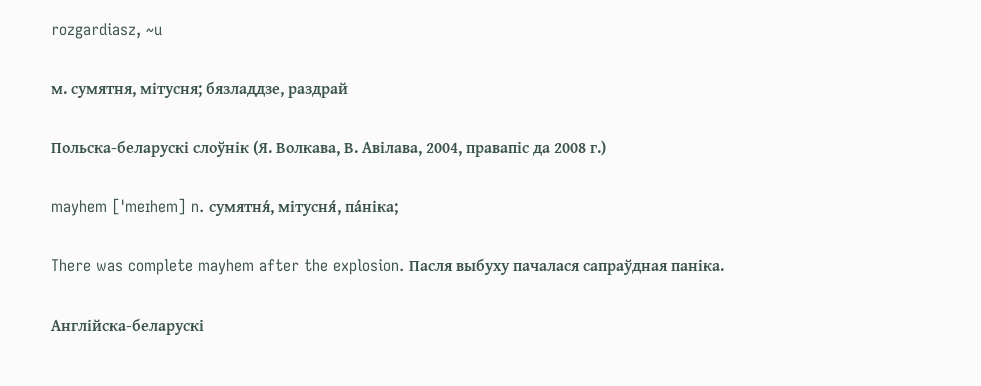rozgardiasz, ~u

м. сумятня, мітусня; бязладдзе, раздрай

Польска-беларускі слоўнік (Я. Волкава, В. Авілава, 2004, правапіс да 2008 г.)

mayhem [ˈmeɪhem] n. сумятня́, мітусня́, па́ніка;

There was complete mayhem after the explosion. Пасля выбуху пачалася сапраўдная паніка.

Англійска-беларускі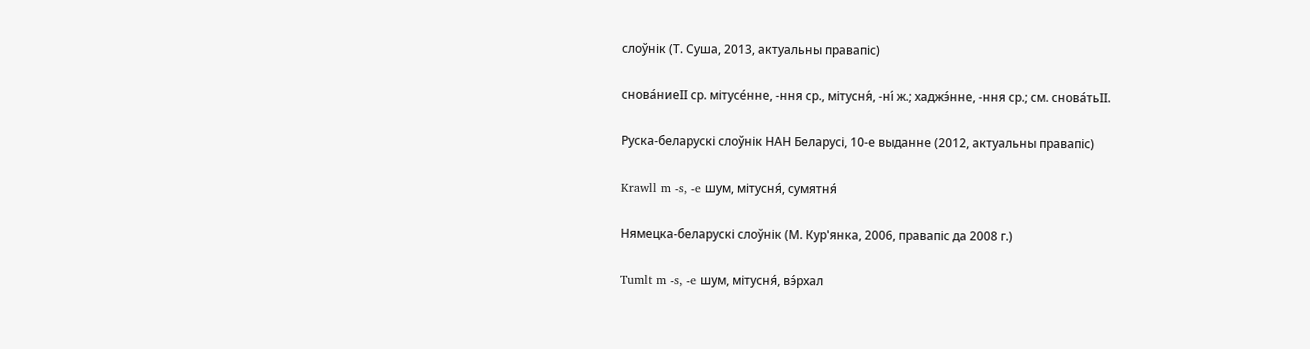слоўнік (Т. Суша, 2013, актуальны правапіс)

снова́ниеII ср. мітусе́нне, -ння ср., мітусня́, -ні́ ж.; хаджэ́нне, -ння ср.; см. снова́тьII.

Руска-беларускі слоўнік НАН Беларусі, 10-е выданне (2012, актуальны правапіс)

Krawll m -s, -e шум, мітусня́, сумятня́

Нямецка-беларускі слоўнік (М. Кур'янка, 2006, правапіс да 2008 г.)

Tumlt m -s, -e шум, мітусня́, вэ́рхал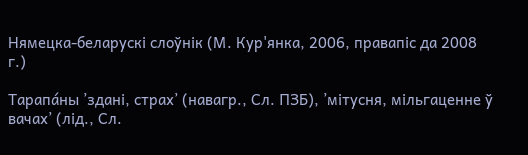Нямецка-беларускі слоўнік (М. Кур'янка, 2006, правапіс да 2008 г.)

Тарапа́ны ’здані, страх’ (навагр., Сл. ПЗБ), ’мітусня, мільгаценне ў вачах’ (лід., Сл.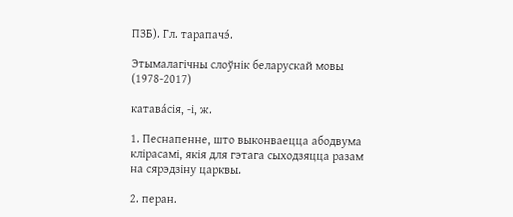ПЗБ). Гл. тарапачэ́.

Этымалагічны слоўнік беларускай мовы (1978-2017)

катава́сія, ‑і, ж.

1. Песнапенне, што выконваецца абодвума клірасамі, якія для гэтага сыходзяцца разам на сярэдзіну царквы.

2. перан.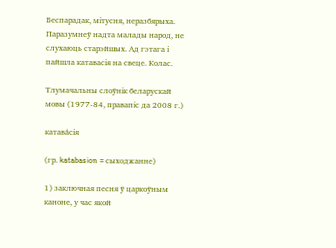Беспарадак, мітусня, неразбярыха. Паразумнеў надта малады народ, не слухаюць старэйшых. Ад гэтага і пайшла катавасія на свеце. Колас.

Тлумачальны слоўнік беларускай мовы (1977-84, правапіс да 2008 г.)

катава́сія

(гр. katabasion = сыходжанне)

1) заключная песня ў царкоўным каноне, у час якой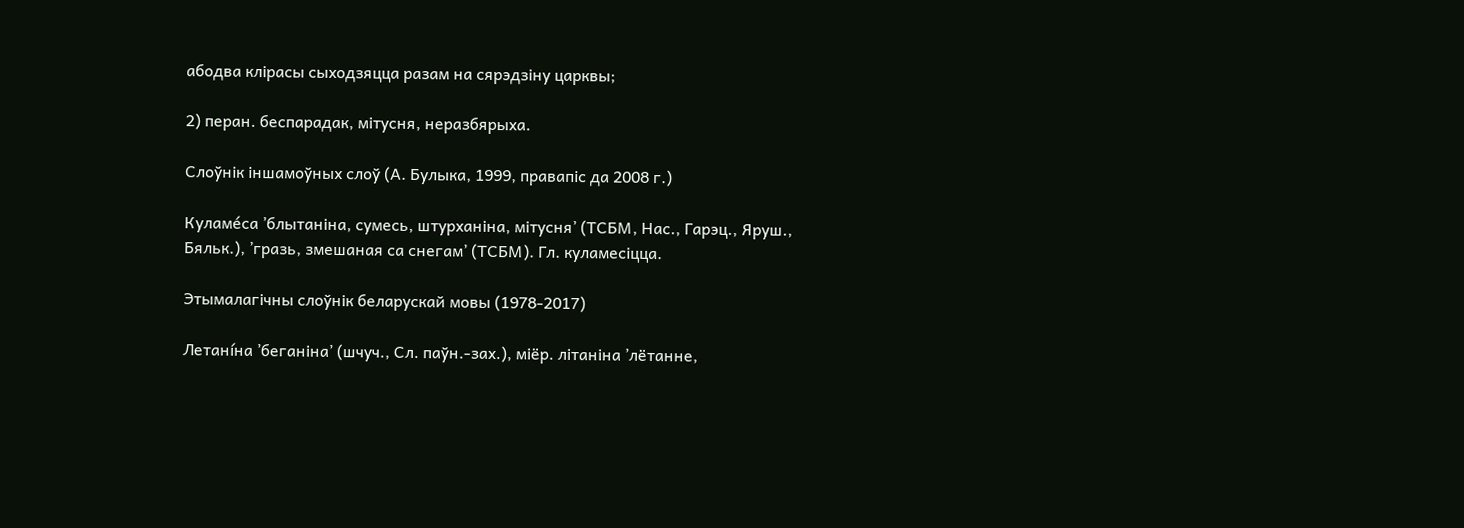абодва клірасы сыходзяцца разам на сярэдзіну царквы;

2) перан. беспарадак, мітусня, неразбярыха.

Слоўнік іншамоўных слоў (А. Булыка, 1999, правапіс да 2008 г.)

Куламе́са ’блытаніна, сумесь, штурханіна, мітусня’ (ТСБМ, Нас., Гарэц., Яруш., Бяльк.), ’гразь, змешаная са снегам’ (ТСБМ). Гл. куламесіцца.

Этымалагічны слоўнік беларускай мовы (1978-2017)

Летані́на ’беганіна’ (шчуч., Сл. паўн.-зах.), міёр. літаніна ’лётанне,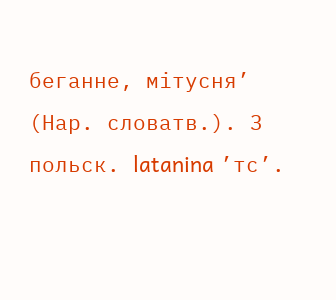беганне, мітусня’ (Нар. словатв.). З польск. latanina ’тс’.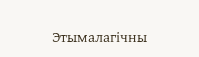Этымалагічны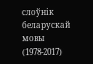слоўнік беларускай мовы (1978-2017)